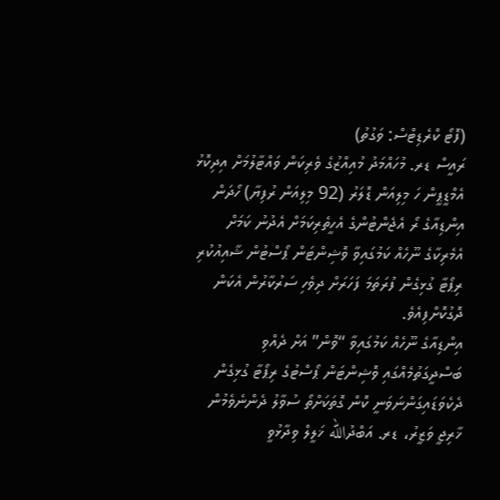(ފޮޓޯ ކްރެޑިޓްސް: ވަގުތު)
ރައީސް ޑރ. މުހައްމަދު މުއިއްޒުގެ ވެރިކަން ވައްޓާލުމަށް އިދިކޮޅު އެމްޑީޕީން ހަ މިލިއަން ޑޮލަރު (92 މިލިއަން ރުފިޔާ) ހޯދަން އިންޑިއާގެ ރޯ އެޖެންޓުންގެ އެހީތެރިކަމަށް އެދުނު ކަމަށް އެމެރިކާގެ ނޫހެއް ކަމުގައިވާ ވޮޝިންޓަން ޕޯސްޓުން ޝާއިއުކުރި ރިޕޯޓާ ގުޅިގެން ފުރަތަމަ ފަހަރަށް ދިވެހި ސަރުކާރުން އެކަން ދޮގުކޮށްފިއެވެ.
އިންޑިއާގެ ނޫހެއް ކަމުގައިވާ “ވޮން” އަށް ދެއްވި ބަސްދީގަތުމެއްގައި ވޮޝިންޓަން ޕޯސްޓުގެ ރިޕޯޓާ ގުޅިގެން ދެކެވަޑައިގަންނަވަނީ ކޮން ގޮތަކަށްތޯ ސުވާލު ދެންނެވެމުން ޚާރިޖީ ވަޒީރު، ޑރ. އަބްދުالله ޚަލީލް ވިދާޅުވީ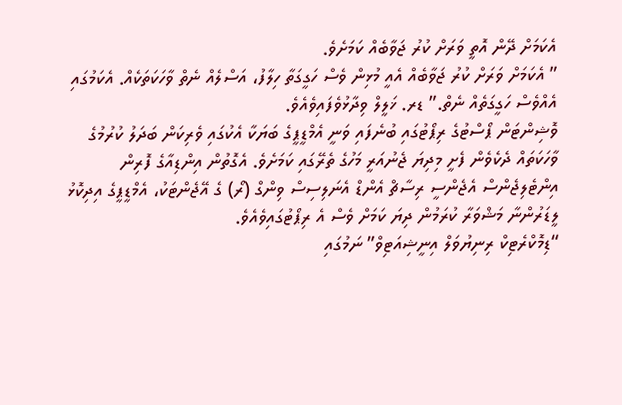އެކަމަށް ދޭން އޮތީ ވަރަށް ކުރު ޖަވާބެއް ކަމަށެވެ.
” އެކަމަށް ވަރަށް ކުރު ޖަވާބެއް އެއީ މުޅިން ވެސް ހަގީގަތާ ހިލާފު، އަސްލެއް ނެތް ވާހަކަތަކެއް. އެކަމުގައި އެއްވެސް ހަގީގަތެއް ނެތް.” ޑރ. ޚަލީލް ވިދާޅުވެފައިވެއެވެ.
ވޮޝިންޓަން ޕޯސްޓުގެ ރިޕޯޓުގައި ބުނެފައި ވަނީ އެމްޑީޕީގެ ބަޔަކާ އެކުގައި ވެރިކަން ބަދަލު ކުރުމުގެ ވާހަކަތައް ދެކެވެން ފެށީ މިދިޔަ ޖެނުއަރީ މަހުގެ ތެރޭގައި ކަމަށެވެ. އެގޮތުން އިންޑިއާގެ ފޮރިން އިންޓެލިޖެންސް އެޖެންސީ ރިސާޗް އެންޑް އެނަލިސިސް ވިންގް (ރޯ) ގެ އޭޖެންޓަކު، އެމްޑީޕީގެ އިދިކޮޅު ލީޑަރުންނާ މަޝްވަރާ ކުރަމުން ދިޔަ ކަމަށް ވެސް އެ ރިޕޯޓުގައިވެއެވެ.
“ޑިމޮކްރެޓިކް ރިނިޔުވަލް އިނީޝިއަޓިވް” ނަމުގައި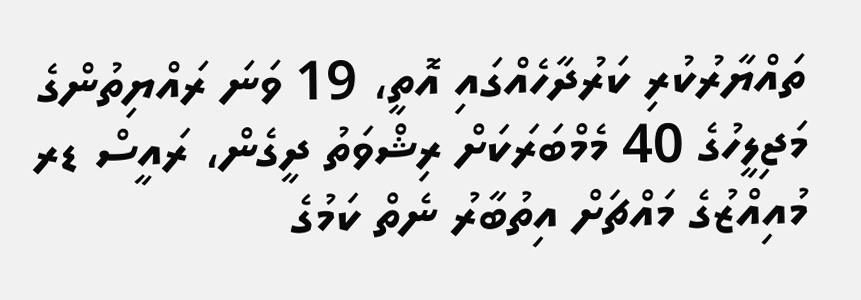ތައްޔާރުކުރި ކަރުދާހެއްގައި އޮތީ، 19 ވަނަ ރައްޔިތުންގެ މަޖިލީހުގެ 40 މެމްބަރަކަށް ރިޝްވަތު ދީގެން، ރައީސް ޑރ މުއިއްޒުގެ މައްޗަށް އިތުބާރު ނެތް ކަމުގެ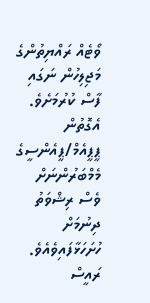ވޯޓެއް ރައްޔިތުންގެ މަޖިލިހުން ނަގައި ފާސް ކުރުމަށެވެ. އެގޮތުން ޕީޕީއެމް/ޕީއެންސީގެ މެމްބަރުންނަށް ވެސް ރިޝްވަތު ދިނުމަށް ހުށަހަޅާފައިވެއެވެ. ރައީސް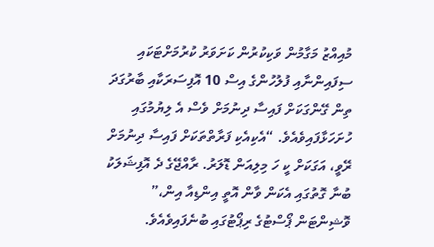މުއިއްޒު މަގާމުން ވަކިކުރުން ކަށަވަރު ކުރުމަށްޓަކައި ސިފައިންނާއި ފުލުހުންގެ އިސް 10 އޮފިސަރަކާއި ބާރުގަދަ ތިން ގޭންގަކަށް ފައިސާ ދިނުމަށް ވެސް އެ ލިޔުމުގައި ހުށަހަޅާފައިވެއެވެ. “އެކިއެކި ފަރާތްތަކަށް ފައިސާ ދިނުމަށް ރޭވީ، އަގަކަށް ކީ ހަ މިލިއަން ޑޮލަރު. ރާއްޖޭގެ ދެ އޮފިޝަލަކު ބުނާ ގޮތުގައި އެކަން ވާން އޮތީ އިންޑިއާ އިން،” ވޮޝިންޓަން ޕޯސްޓުގެ ރިޕޯޓުގައި ބުނެފައިވެއެވެ.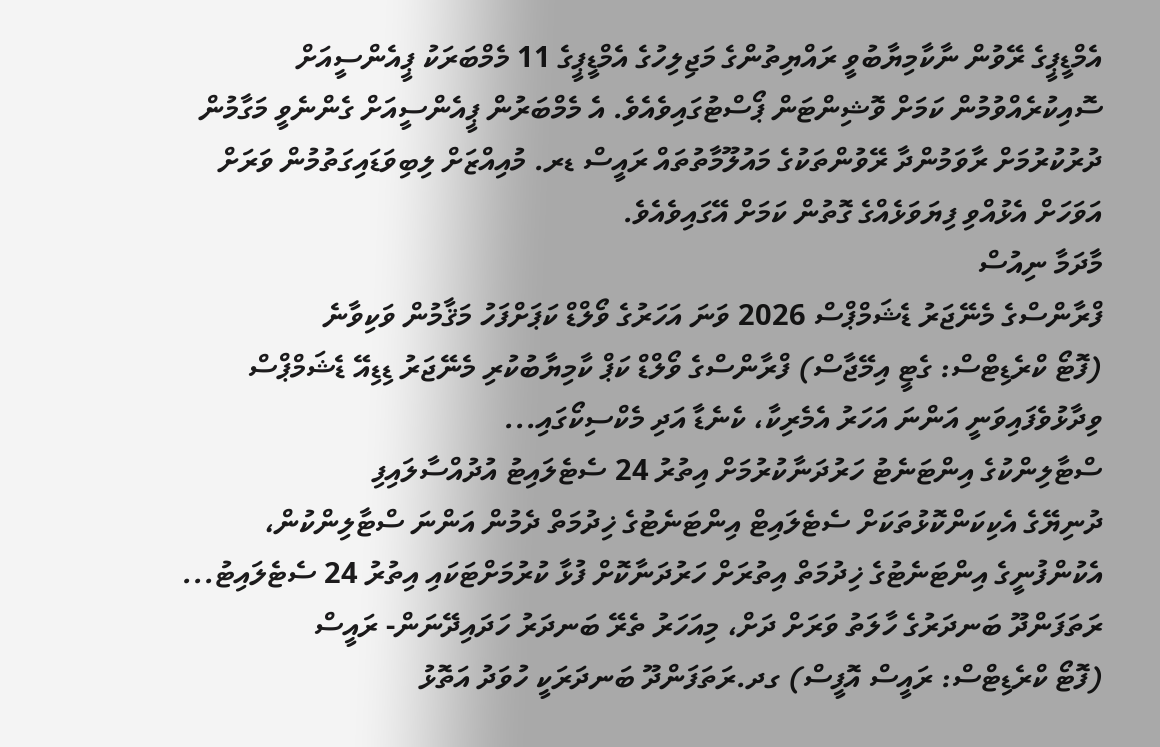އެމްޑީޕީގެ ރޭވުން ނާކާމިޔާބުވީ ރައްޔިތުންގެ މަޖިލިހުގެ އެމްޑީޕީގެ 11 މެމްބަރަކު ޕީއެންސީއަށް ސޮއިކުރެއްވުމުން ކަމަށް ވޮޝިންޓަން ޕޯސްޓުގައިވެއެވެ. އެ މެމްބަރުން ޕީއެންސީއަށް ގެންނެވީ މަގާމުން ދުރުކުރުމަށް ރާވަމުންދާ ރޭވުންތަކުގެ މައުލޫމާތުތައް ރައީސް ޑރ. މުއިއްޒަށް ލިބިވަޑައިގަތުމުން ވަރަށް އަވަހަށް އެޅުއްވި ފިޔަވަޅެއްގެ ގޮތުން ކަމަށް އޭގައިވެއެވެ.
މާދަމާ ނިއުސް
ފްރާންސްގެ މެނޭޖަރު ޑެޝަމްޕްސް 2026 ވަނަ އަހަރުގެ ވޯލްޑް ކަޕަށްފަހު މަޤާމުން ވަކިވާނެ
(ފޮޓޯ ކްރެޑިޓްސް: ގެޓީ އިމޭޖާސް) ފްރާންސްގެ ވޯލްޑް ކަޕް ކާމިޔާބުކުރި މެނޭޖަރު ޑިޑިއޭ ޑެޝަމްޕްސް ވިދާޅުވެފައިވަނީ އަންނަ އަހަރު އެމެރިކާ، ކެނެޑާ އަދި މެކްސިކޯގައި...
ސްޓާލިންކުގެ އިންޓަނެޓު ހަރުދަނާކުރުމަށް އިތުރު 24 ސެޓެލައިޓު އުދުއްސާލައިފި
ދުނިޔޭގެ އެކިކަންކޮޅުތަކަށް ސެޓެލައިޓް އިންޓަނެޓުގެ ޚިދުމަތް ދެމުން އަންނަ ސްޓާލިންކުން، އެކުންފުނީގެ އިންޓަނެޓުގެ ޚިދުމަތް އިތުރަށް ހަރުދަނާކޮށް ފުޅާ ކުރުމަށްޓަކައި އިތުރު 24 ސެޓެލައިޓު...
ރަތަފަންދޫ ބަނދަރުގެ ހާލަތު ވަރަށް ދަށް، މިއަހަރު ތެރޭ ބަނދަރު ހަދައިދޭނަން- ރައީސް
(ފޮޓޯ ކްރެޑިޓްސް: ރައީސް އޮފީސް) ގދ.ރަތަފަންދޫ ބަނދަރަކީ ހުވަދު އަތޮޅު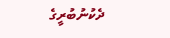ދެކުނުބުރީގެ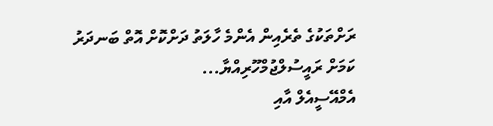ރަށްތަކުގެ ތެރެއިން އެންމެ ހާލަތު ދަށްކޮށް އޮތް ބަނދަރު ކަމަށް ރައީސުލްޖުމްހޫރިއްޔާ...
އެމްއޭސީއެލް އާއި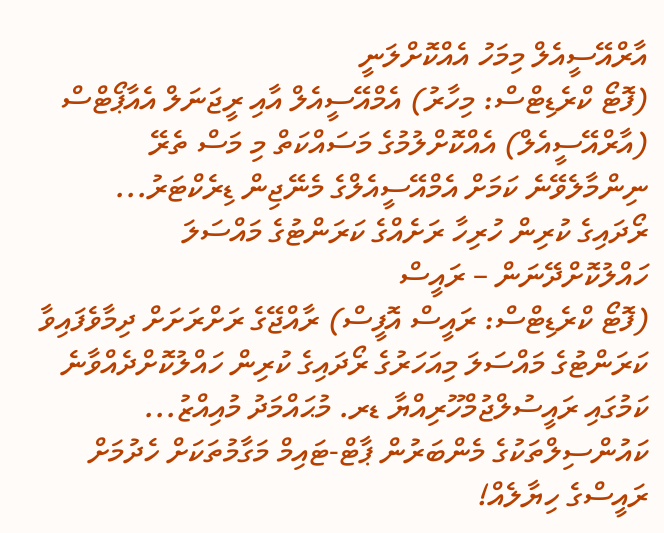އާރްއޭސީއެލް މިމަހު އެއްކޮށްލަނީ
(ފޮޓޯ ކްރެޑިޓްސް: މިހާރު) އެމްއޭސީއެލް އާއި ރީޖަނަލް އެއާޕޯޓްސް (އާރްއޭސީއެލް) އެއްކޮށްލުމުގެ މަސައްކަތް މި މަސް ތެރޭ ނިންމާލެވޭނެ ކަމަށް އެމްއޭސީއެލްގެ މެނޭޖިން ޑިރެކްޓަރު...
ރޯދައިގެ ކުރިން ހުރިހާ ރަށެއްގެ ކަރަންޓުގެ މައްސަލަ ހައްލުކޮށްދޭނަން – ރައީސް
(ފޮޓޯ ކްރެޑިޓްސް: ރައީސް އޮފީސް) ރާއްޖޭގެ ރަށްރަށަށް ދިމާވެފައިވާ ކަރަންޓުގެ މައްސަލަ މިއަހަރުގެ ރޯދައިގެ ކުރިން ހައްލުކޮށްދެއްވާނެ ކަމުގައި ރައީސުލްޖުމްހޫރިއްޔާ ޑރ. މުޙައްމަދު މުއިއްޒު...
ކައުންސިލްތަކުގެ މެންބަރުން ޕާޓް-ޓައިމް މަގާމުތަކަށް ހެދުމަށް ރައީސްގެ ހިޔާލެއް!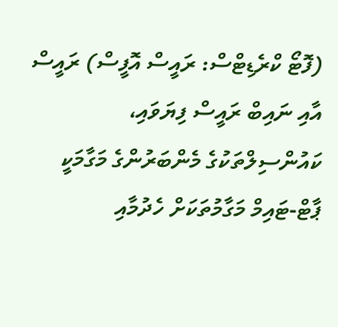(ފޮޓޯ ކްރެޑިޓްސް: ރައީސް އޮފީސް) ރައީސް އާއި ނައިބް ރައީސް ފިޔަވައި، ކައުންސިލްތަކުގެ މެންބަރުންގެ މަގާމަކީ ޕާޓް-ޓައިމް މަގާމުތަކަށް ހެދުމާއި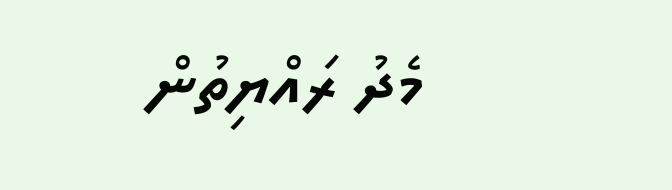މެދު ރައްޔިތުން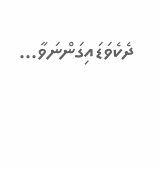ދެކެވަޑައިގަންނަވާ...